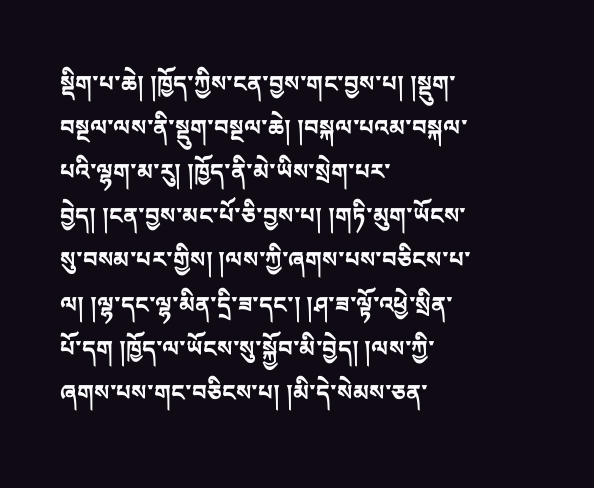སྡིག་པ་ཆེ། །ཁྱོད་ཀྱིས་ངན་བྱས་གང་བྱས་པ། །སྡུག་བསྔལ་ལས་ནི་སྡུག་བསྔལ་ཆེ། །བསྐལ་པའམ་བསྐལ་པའི་ལྷག་མ་རུ། །ཁྱོད་ནི་མེ་ཡིས་སྲེག་པར་བྱེད། །ངན་བྱས་མང་པོ་ཅི་བྱས་པ། །གཏི་མུག་ཡོངས་སུ་བསམ་པར་གྱིས། །ལས་ཀྱི་ཞགས་པས་བཅིངས་པ་ལ། །ལྷ་དང་ལྷ་མིན་དྲི་ཟ་དང་། །ཤ་ཟ་ལྟོ་འཕྱེ་སྲིན་པོ་དག །ཁྱོད་ལ་ཡོངས་སུ་སྐྱོབ་མི་བྱེད། །ལས་ཀྱི་ཞགས་པས་གང་བཅིངས་པ། །མི་དེ་སེམས་ཅན་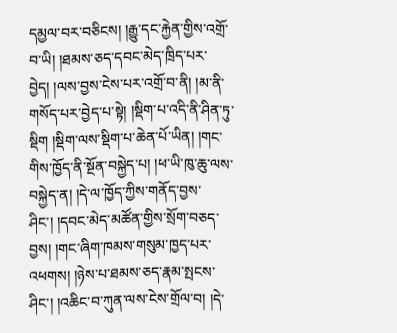དམྱལ་བར་བཅིངས། །རྒྱུ་དང་རྐྱེན་གྱིས་འགྲོ་བ་ཡི། །ཐམས་ཅད་དབང་མེད་ཁྲིད་པར་བྱེད། །ལས་བྱས་ངེས་པར་འགྲོ་བ་ནི། །མ་ནི་གསོད་པར་བྱེད་པ་སྟེ། །སྡིག་པ་འདི་ནི་ཤིན་ཏུ་སྡིག །སྡིག་ལས་སྡིག་པ་ཆེན་པོ་ཡིན། །གང་གིས་ཁྱོད་ནི་སྔོན་བསྐྱེད་པ། །ཕ་ཡི་ཁུ་ཆུ་ལས་བསྐྱེད་ན། །དེ་ལ་ཁྱོད་ཀྱིས་གནོད་བྱས་ཤིང་། །དབང་མེད་མཚོན་གྱིས་སྲོག་བཅད་བྱས། །གང་ཞིག་ཁམས་གསུམ་ཁྱད་པར་འཕགས། །ཉེས་པ་ཐམས་ཅད་རྣམ་སྤངས་ཤིང་། །འཆིང་བ་ཀུན་ལས་ངེས་གྲོལ་བ། །དེ་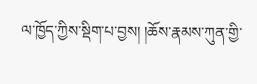ལ་ཁྱོད་ཀྱིས་སྡིག་པ་བྱས། །ཆོས་རྣམས་ཀུན་གྱི་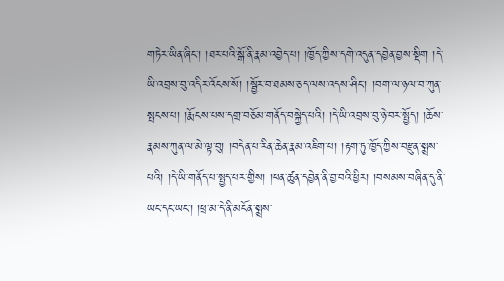གཏེར་ཡིན་ཞིང་། །ཐར་པའི་སྒོ་ནི་རྣམ་འབྱེད་པ། །ཁྱོད་ཀྱིས་དགེ་འདུན་དབྱེན་བྱས་སྡིག །དེ་ཡི་འབྲས་བུ་འདིར་འོངས་སོ། །སྦྱོར་བ་ཐམས་ཅད་ལས་འདས་ཤིང་། །བག་ལ་ཉལ་བ་ཀུན་སྤངས་པ། །རྨོངས་པས་དགྲ་བཅོམ་གནོད་བསྐྱེད་པའི། །དེ་ཡི་འབྲས་བུ་ཉེ་བར་སྤྱོད། །ཆོས་རྣམས་ཀུན་ལ་མེ་ལྟ་བུ། །བདེན་པ་རིན་ཆེན་རྣམ་འཇིག་པ། །རྟག་ཏུ་ཁྱོད་ཀྱིས་བརྫུན་སྨྲས་པའི། །དེ་ཡི་གནོད་པ་སྤྱད་པར་གྱིས། །ཕན་ཚུན་དབྱེན་ནི་བྱ་བའི་ཕྱིར། །བསམས་བཞིན་དུ་ནི་ཡང་དང་ཡང་། །ཕྲ་མ་དེ་ནི་མངོན་སྨྲས་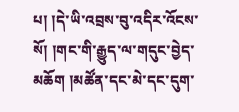པ། །དེ་ཡི་འབྲས་བུ་འདིར་འོངས་སོ། །གང་གི་རྒྱུད་ལ་གདུང་བྱེད་མཆོག །མཚོན་དང་མེ་དང་དུག་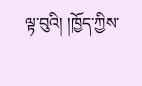ལྟ་བུའི། །ཁྱོད་ཀྱིས་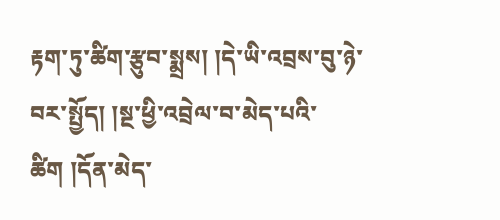རྟག་ཏུ་ཚིག་རྩུབ་སྨྲས། །དེ་ཡི་འབྲས་བུ་ཉེ་བར་སྤྱོད། །སྔ་ཕྱི་འབྲེལ་བ་མེད་པའི་ཚིག །དོན་མེད་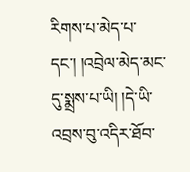རིགས་པ་མེད་པ་དང་། །འབྲེལ་མེད་མང་དུ་སྨྲས་པ་ཡི། །དེ་ཡི་འབྲས་བུ་འདིར་ཐོབ་